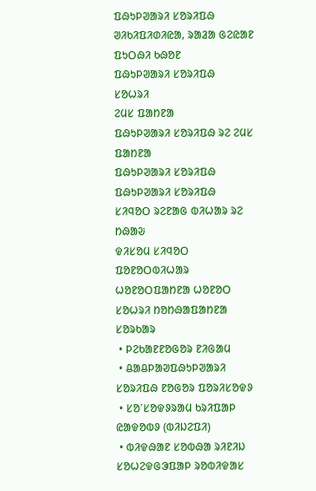ᱯᱷᱩᱞᱣᱟᱨᱤ ᱥᱚᱨᱤᱯᱷ
ᱣᱤᱠᱤᱯᱤᱰᱤᱭᱟ, ᱨᱟᱲᱟ ᱜᱮᱭᱟᱱ ᱯᱩᱛᱷᱤ ᱠᱷᱚᱱ
ᱯᱷᱩᱞᱣᱟᱨᱤ ᱥᱚᱨᱤᱯᱷ
ᱥᱚᱦᱨᱤ
ᱮᱢᱥ ᱯᱟᱴᱱᱟ
ᱯᱷᱩᱞᱣᱟᱨᱤ ᱥᱚᱨᱤᱯᱷ ᱨᱮ ᱮᱢᱥ ᱯᱟᱴᱱᱟ
ᱯᱷᱩᱞᱣᱟᱨᱤ ᱥᱚᱨᱤᱯᱷ
ᱯᱷᱩᱞᱣᱟᱨᱤ ᱥᱚᱨᱤᱯᱷ
ᱥᱤᱧᱚᱛ ᱨᱮᱱᱟᱜ ᱵᱤᱦᱟᱨ ᱨᱮ ᱴᱷᱟᱶ
ᱫᱤᱥᱚᱢ ᱥᱤᱧᱚᱛ
ᱯᱚᱱᱚᱛᱵᱤᱦᱟᱨ
ᱦᱚᱱᱚᱛᱯᱟᱴᱱᱟ ᱦᱚᱱᱚᱛ
ᱥᱚᱦᱨᱤ ᱴᱚᱴᱷᱟᱯᱟᱴᱱᱟ
ᱥᱚᱨᱠᱟᱨ
 • ᱞᱮᱠᱟᱱᱱᱚᱜᱚᱨ ᱱᱤᱜᱟᱢ
 • ᱪᱟᱪᱞᱟᱣᱯᱷᱩᱞᱣᱟᱨᱤ ᱥᱚᱨᱤᱯᱷ ᱱᱚᱜᱚᱨ ᱯᱚᱨᱤᱥᱚᱫᱽ
 • ᱥᱚᱸᱥᱚᱫᱽᱨᱟᱢ ᱠᱨᱤᱯᱟᱞ ᱭᱟᱫᱚᱵᱽ (ᱵᱤᱡᱮᱯᱤ)
 • ᱵᱤᱫᱷᱟᱱ ᱥᱚᱵᱷᱟ ᱨᱤᱱᱤᱡ ᱥᱚᱦᱮᱫᱜᱳᱯᱟᱞ ᱨᱚᱵᱤᱫᱟᱥ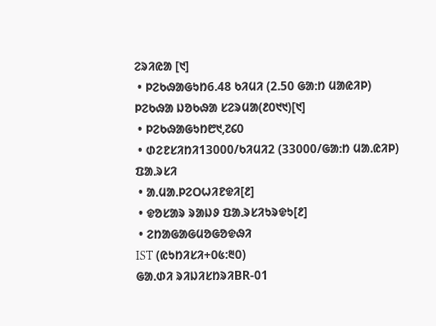ᱮᱨᱤᱭᱟ [᱑]
 • ᱞᱮᱠᱷᱟᱜᱩᱴ6.48 ᱠᱤᱢᱤ (2.50 ᱜᱟᱺᱴ ᱢᱟᱭᱤᱞ)
ᱞᱮᱠᱷᱟ ᱡᱚᱠᱷᱟ ᱥᱮᱨᱢᱟ(᱒᱐᱑᱑)[᱑]
 • ᱞᱮᱠᱷᱟᱜᱩᱴ᱘᱑,᱗᱔᱐
 • ᱰᱮᱱᱥᱤᱴᱤ13000/ᱠᱤᱢᱤ2 (33000/ᱜᱟᱺᱴ ᱢᱟᱹᱭᱤᱞ)
ᱯᱟᱹᱨᱥᱤ
 • ᱟᱹᱢᱟᱹᱞᱮᱛᱦᱤᱱᱫᱤ[᱒]
 • ᱫᱚᱥᱟᱨ ᱨᱟᱡᱽ ᱯᱟᱹᱨᱥᱤᱩᱨᱫᱩ[᱒]
 • ᱮᱴᱟᱜᱟᱜᱢᱚᱜᱚᱫᱷᱤ
IST (ᱭᱩᱴᱤᱥᱤ+᱐᱕:᱓᱐)
ᱜᱟᱹᱰᱤ ᱨᱤᱡᱤᱥᱴᱨᱤBR-01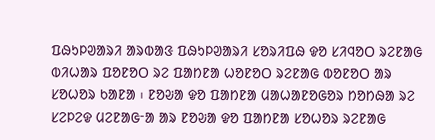ᱯᱷᱩᱞᱣᱟᱨᱤ ᱟᱨᱵᱟᱝ ᱯᱷᱩᱞᱣᱟᱨᱤ ᱥᱚᱨᱤᱯᱷ ᱫᱚ ᱥᱤᱧᱚᱛ ᱨᱮᱱᱟᱜ ᱵᱤᱦᱟᱨ ᱯᱚᱱᱚᱛ ᱨᱮ ᱯᱟᱴᱱᱟ ᱦᱚᱱᱚᱛ ᱨᱮᱱᱟᱜ ᱵᱚᱱᱚᱛ ᱟᱨ ᱥᱚᱦᱚᱨ ᱠᱟᱱᱟ ᱾ ᱱᱚᱶᱟ ᱫᱚ ᱯᱟᱴᱱᱟ ᱢᱟᱦᱟᱱᱚᱜᱚᱨ ᱴᱚᱴᱷᱟ ᱨᱮ ᱥᱮᱞᱮᱫ ᱢᱮᱱᱟᱜᱼᱟ ᱟᱨ ᱱᱚᱶᱟ ᱫᱚ ᱯᱟᱴᱱᱟ ᱥᱚᱦᱚᱨ ᱨᱮᱱᱟᱜ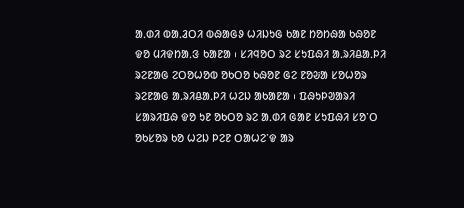ᱟᱹᱰᱤ ᱵᱟᱹᱲᱛᱤ ᱵᱷᱟᱜᱽ ᱦᱤᱡᱩᱜ ᱠᱟᱱ ᱴᱚᱴᱷᱟ ᱠᱷᱚᱱ ᱫᱚ ᱢᱤᱫᱴᱟᱹᱝ ᱠᱟᱱᱟ ᱾ ᱥᱤᱧᱚᱛ ᱨᱮ ᱥᱩᱯᱷᱤ ᱟᱹᱨᱤᱪᱟᱹᱞᱤ ᱨᱮᱱᱟᱜ ᱮᱛᱚᱦᱚᱵ ᱚᱠᱛᱚ ᱠᱷᱚᱱ ᱜᱮ ᱱᱚᱶᱟ ᱥᱚᱦᱚᱨ ᱨᱮᱱᱟᱜ ᱟᱹᱨᱤᱪᱟᱹᱞᱤ ᱦᱮᱡ ᱟᱠᱟᱱᱟ ᱾ ᱯᱷᱩᱞᱣᱟᱨᱤ ᱥᱟᱨᱤᱯᱷ ᱫᱚ ᱩᱱ ᱚᱠᱛᱚ ᱨᱮ ᱟᱹᱰᱤ ᱜᱟᱱ ᱥᱩᱯᱷᱤ ᱥᱚᱸᱛ ᱚᱠᱥᱚᱨ ᱠᱚ ᱦᱮᱡ ᱞᱮᱱ ᱛᱟᱦᱮᱸᱫ ᱟᱨ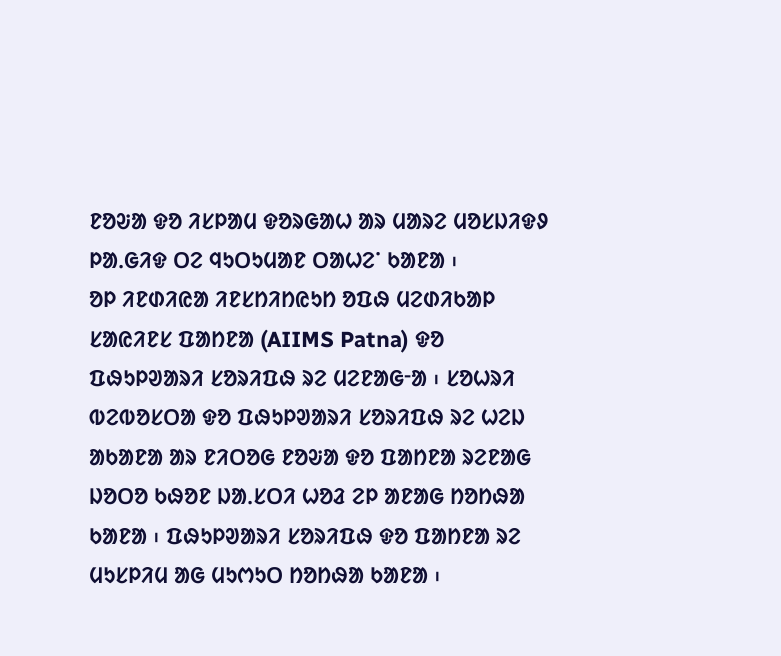ᱱᱚᱶᱟ ᱫᱚ ᱤᱥᱞᱟᱢ ᱫᱚᱨᱜᱟᱦ ᱟᱨ ᱢᱟᱨᱮ ᱢᱚᱥᱡᱤᱫᱽ ᱞᱟᱹᱜᱤᱫ ᱛᱮ ᱧᱩᱛᱩᱢᱟᱱ ᱛᱟᱦᱮᱸ ᱠᱟᱱᱟ ᱾
ᱚᱞ ᱤᱱᱰᱤᱭᱟ ᱤᱱᱥᱴᱤᱴᱭᱩᱴ ᱚᱯᱷ ᱢᱮᱰᱤᱠᱟᱞ ᱥᱟᱭᱤᱱᱥ ᱯᱟᱴᱱᱟ (AIIMS Patna) ᱫᱚ ᱯᱷᱩᱞᱣᱟᱨᱤ ᱥᱚᱨᱤᱯᱷ ᱨᱮ ᱢᱮᱱᱟᱜᱼᱟ ᱾ ᱥᱚᱦᱨᱤ ᱵᱮᱵᱚᱥᱛᱟ ᱫᱚ ᱯᱷᱩᱞᱣᱟᱨᱤ ᱥᱚᱨᱤᱯᱷ ᱨᱮ ᱦᱮᱡ ᱟᱠᱟᱱᱟ ᱟᱨ ᱱᱤᱛᱚᱜ ᱱᱚᱶᱟ ᱫᱚ ᱯᱟᱴᱱᱟ ᱨᱮᱱᱟᱜ ᱡᱚᱛᱚ ᱠᱷᱚᱱ ᱡᱟᱹᱥᱛᱤ ᱦᱚᱲ ᱮᱞ ᱟᱱᱟᱜ ᱴᱚᱴᱷᱟ ᱠᱟᱱᱟ ᱾ ᱯᱷᱩᱞᱣᱟᱨᱤ ᱥᱚᱨᱤᱯᱷ ᱫᱚ ᱯᱟᱴᱱᱟ ᱨᱮ ᱢᱩᱥᱞᱤᱢ ᱟᱜ ᱢᱩᱬᱩᱛ ᱴᱚᱴᱷᱟ ᱠᱟᱱᱟ ᱾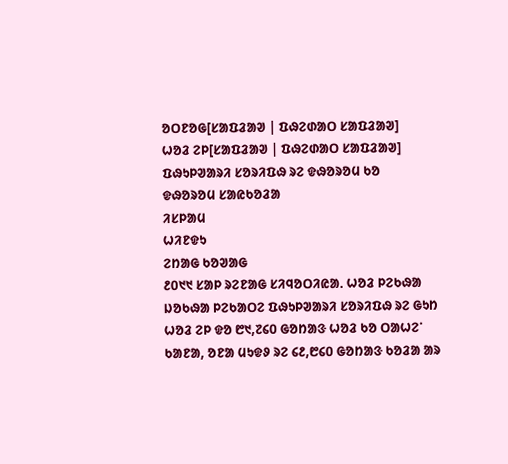ᱚᱛᱱᱚᱜ[ᱥᱟᱯᱲᱟᱣ | ᱯᱷᱮᱰᱟᱛ ᱥᱟᱯᱲᱟᱣ]
ᱦᱚᱲ ᱮᱞ[ᱥᱟᱯᱲᱟᱣ | ᱯᱷᱮᱰᱟᱛ ᱥᱟᱯᱲᱟᱣ]
ᱯᱷᱩᱞᱣᱟᱨᱤ ᱥᱚᱨᱤᱯᱷ ᱨᱮ ᱫᱷᱚᱨᱚᱢ ᱠᱚ
ᱫᱷᱚᱨᱚᱢ ᱥᱟᱭᱠᱚᱲᱟ
ᱤᱥᱞᱟᱢ
ᱦᱤᱱᱫᱩ
ᱮᱴᱟᱜ ᱠᱚᱣᱟᱜ
᱒᱐᱑᱑ ᱥᱟᱞ ᱨᱮᱱᱟᱜ ᱥᱤᱧᱚᱛᱤᱭᱟᱹ ᱦᱚᱲ ᱞᱮᱠᱷᱟ ᱡᱚᱠᱷᱟ ᱞᱮᱠᱟᱛᱮ ᱯᱷᱩᱞᱣᱟᱨᱤ ᱥᱚᱨᱤᱯᱷ ᱨᱮ ᱜᱩᱴ ᱦᱚᱲ ᱮᱞ ᱫᱚ ᱘᱑,᱗᱔᱐ ᱜᱚᱴᱟᱝ ᱦᱚᱲ ᱠᱚ ᱛᱟᱦᱮᱸ ᱠᱟᱱᱟ, ᱚᱱᱟ ᱢᱩᱫᱽ ᱨᱮ ᱔᱒,᱘᱔᱐ ᱜᱚᱴᱟᱝ ᱠᱚᱲᱟ ᱟᱨ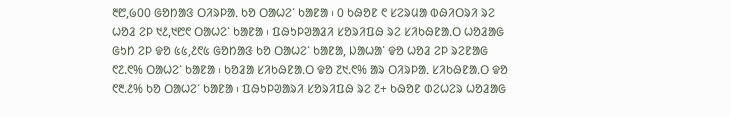᱓᱘,᱙᱐᱐ ᱜᱚᱴᱟᱝ ᱛᱤᱨᱞᱟᱹ ᱠᱚ ᱛᱟᱦᱮᱸ ᱠᱟᱱᱟ ᱾ ᱐ ᱠᱷᱚᱱ ᱖ ᱥᱮᱨᱢᱟ ᱵᱷᱤᱛᱨᱤ ᱨᱮ ᱦᱚᱲ ᱮᱞ ᱑᱒,᱑᱘᱖ ᱛᱟᱦᱮᱸ ᱠᱟᱱᱟ ᱾ ᱯᱷᱩᱞᱣᱟᱲᱤ ᱥᱚᱨᱤᱯᱷ ᱨᱮ ᱥᱤᱠᱷᱱᱟᱹᱛ ᱦᱚᱲᱟᱜ ᱜᱩᱴ ᱮᱞ ᱫᱚ ᱕᱕,᱒᱖᱕ ᱜᱚᱴᱟᱝ ᱠᱚ ᱛᱟᱦᱮᱸ ᱠᱟᱱᱟ, ᱡᱟᱦᱟᱸ ᱫᱚ ᱦᱚᱲ ᱮᱞ ᱨᱮᱱᱟᱜ ᱖᱗.᱖% ᱛᱟᱦᱮᱸ ᱠᱟᱱᱟ ᱾ ᱠᱚᱲᱟ ᱥᱤᱠᱷᱱᱟᱹᱛ ᱫᱚ ᱗᱑.᱖% ᱟᱨ ᱛᱤᱨᱞᱟᱹ ᱥᱤᱠᱷᱱᱟᱹᱛ ᱫᱚ ᱖᱓.᱒% ᱠᱚ ᱛᱟᱦᱮᱸ ᱠᱟᱱᱟ ᱾ ᱯᱷᱩᱞᱣᱟᱨᱤ ᱥᱚᱨᱤᱯᱷ ᱨᱮ ᱗+ ᱠᱷᱚᱱ ᱰᱮᱦᱮᱨ ᱦᱚᱲᱟᱜ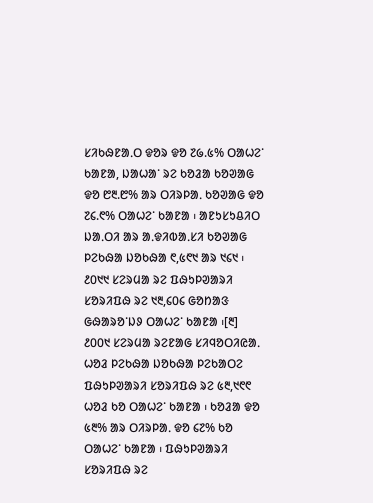ᱥᱤᱠᱷᱱᱟᱹᱛ ᱫᱚᱨ ᱫᱚ ᱗᱙.᱕% ᱛᱟᱦᱮᱸ ᱠᱟᱱᱟ, ᱡᱟᱦᱟᱸ ᱨᱮ ᱠᱚᱲᱟ ᱠᱚᱣᱟᱜ ᱫᱚ ᱘᱓.᱘% ᱟᱨ ᱛᱤᱨᱞᱟᱹ ᱠᱚᱣᱟᱜ ᱫᱚ ᱗᱔.᱖% ᱛᱟᱦᱮᱸ ᱠᱟᱱᱟ ᱾ ᱟᱱᱩᱥᱩᱪᱤᱛ ᱡᱟᱹᱛᱤ ᱟᱨ ᱟᱹᱫᱤᱵᱟᱹᱥᱤ ᱠᱚᱣᱟᱜ ᱞᱮᱠᱷᱟ ᱡᱚᱠᱷᱟ ᱖,᱕᱖᱑ ᱟᱨ ᱑᱔᱑ ᱾ ᱒᱐᱑᱑ ᱥᱮᱨᱢᱟ ᱨᱮ ᱯᱷᱩᱞᱣᱟᱨᱤ ᱥᱚᱨᱤᱯᱷ ᱨᱮ ᱑᱓,᱔᱐᱔ ᱜᱚᱴᱟᱝ ᱜᱷᱟᱨᱚᱸᱡᱽ ᱛᱟᱦᱮᱸ ᱠᱟᱱᱟ ᱾[᱓]
᱒᱐᱐᱑ ᱥᱮᱨᱢᱟ ᱨᱮᱱᱟᱜ ᱥᱤᱧᱚᱛᱤᱭᱟᱹ ᱦᱚᱲ ᱞᱮᱠᱷᱟ ᱡᱚᱠᱷᱟ ᱞᱮᱠᱟᱛᱮ ᱯᱷᱩᱞᱣᱟᱨᱤ ᱥᱚᱨᱤᱯᱷ ᱨᱮ ᱕᱓,᱑᱖᱖ ᱦᱚᱲ ᱠᱚ ᱛᱟᱦᱮᱸ ᱠᱟᱱᱟ ᱾ ᱠᱚᱲᱟ ᱫᱚ ᱕᱓% ᱟᱨ ᱛᱤᱨᱞᱟᱹ ᱫᱚ ᱔᱗% ᱠᱚ ᱛᱟᱦᱮᱸ ᱠᱟᱱᱟ ᱾ ᱯᱷᱩᱞᱣᱟᱨᱤ ᱥᱚᱨᱤᱯᱷ ᱨᱮ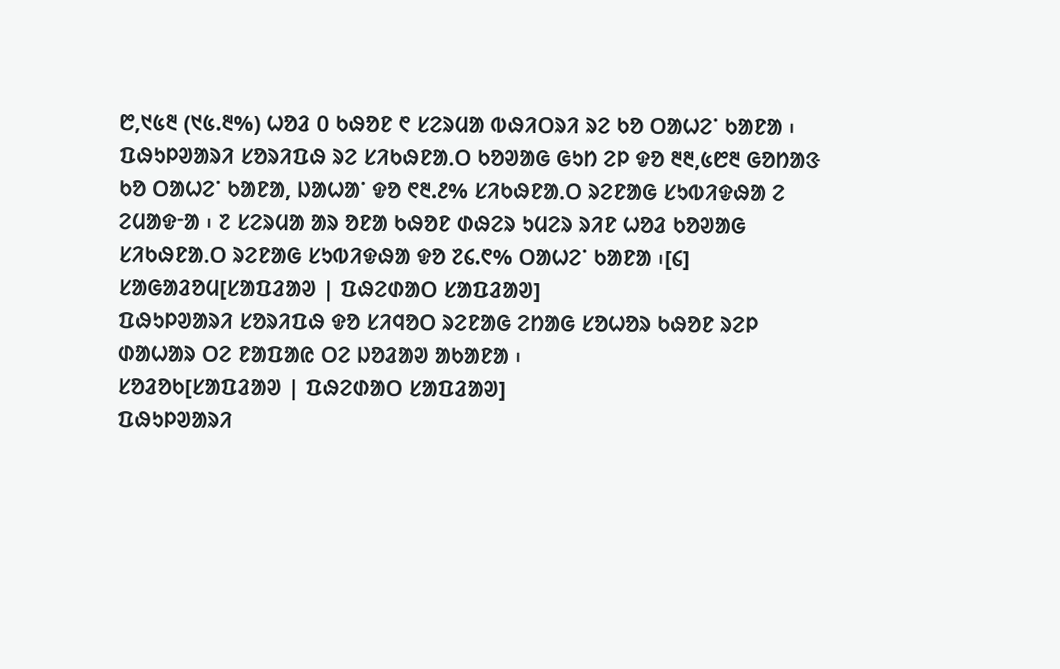᱘,᱑᱕᱓ (᱑᱕.᱓%) ᱦᱚᱲ ᱐ ᱠᱷᱚᱱ ᱖ ᱥᱮᱨᱢᱟ ᱵᱷᱤᱛᱨᱤ ᱨᱮ ᱠᱚ ᱛᱟᱦᱮᱸ ᱠᱟᱱᱟ ᱾ ᱯᱷᱩᱞᱣᱟᱨᱤ ᱥᱚᱨᱤᱯᱷ ᱨᱮ ᱥᱤᱠᱷᱱᱟᱹᱛ ᱠᱚᱣᱟᱜ ᱜᱩᱴ ᱮᱞ ᱫᱚ ᱓᱓,᱕᱘᱓ ᱜᱚᱴᱟᱝ ᱠᱚ ᱛᱟᱦᱮᱸ ᱠᱟᱱᱟ, ᱡᱟᱦᱟᱸ ᱫᱚ ᱖᱓.᱒% ᱥᱤᱠᱷᱱᱟᱹᱛ ᱨᱮᱱᱟᱜ ᱥᱩᱵᱤᱫᱷᱟ ᱮ ᱮᱢᱟᱫᱼᱟ ᱾ ᱗ ᱥᱮᱨᱢᱟ ᱟᱨ ᱚᱱᱟ ᱠᱷᱚᱱ ᱰᱷᱮᱨ ᱩᱢᱮᱨ ᱨᱤᱱ ᱦᱚᱲ ᱠᱚᱣᱟᱜ ᱥᱤᱠᱷᱱᱟᱹᱛ ᱨᱮᱱᱟᱜ ᱥᱩᱵᱤᱫᱷᱟ ᱫᱚ ᱗᱔.᱖% ᱛᱟᱦᱮᱸ ᱠᱟᱱᱟ ᱾[᱔]
ᱥᱟᱜᱟᱲᱚᱢ[ᱥᱟᱯᱲᱟᱣ | ᱯᱷᱮᱰᱟᱛ ᱥᱟᱯᱲᱟᱣ]
ᱯᱷᱩᱞᱣᱟᱨᱤ ᱥᱚᱨᱤᱯᱷ ᱫᱚ ᱥᱤᱧᱚᱛ ᱨᱮᱱᱟᱜ ᱮᱴᱟᱜ ᱥᱚᱦᱚᱨ ᱠᱷᱚᱱ ᱨᱮᱞ ᱰᱟᱦᱟᱨ ᱛᱮ ᱱᱟᱯᱟᱭ ᱛᱮ ᱡᱚᱲᱟᱣ ᱟᱠᱟᱱᱟ ᱾
ᱥᱚᱲᱚᱠ[ᱥᱟᱯᱲᱟᱣ | ᱯᱷᱮᱰᱟᱛ ᱥᱟᱯᱲᱟᱣ]
ᱯᱷᱩᱞᱣᱟᱨᱤ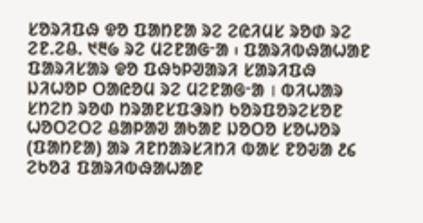ᱥᱚᱨᱤᱯᱷ ᱫᱚ ᱯᱟᱴᱱᱟ ᱨᱮ ᱮᱭᱤᱢᱥ ᱨᱚᱰ ᱨᱮ ᱮᱱ.ᱮᱪ. ᱑᱓᱙ ᱨᱮ ᱢᱮᱱᱟᱜᱼᱟ ᱾ ᱯᱟᱨᱤᱵᱷᱟᱦᱟᱱ ᱯᱟᱨᱤᱥᱟᱨ ᱫᱚ ᱯᱷᱩᱞᱣᱟᱨᱤ ᱥᱟᱨᱤᱯᱷ ᱡᱤᱦᱚᱞ ᱛᱟᱭᱚᱢ ᱨᱮ ᱢᱮᱱᱟᱜᱼᱟ । ᱵᱤᱦᱟᱨ ᱥᱴᱮᱴ ᱨᱚᱰ ᱴᱨᱟᱱᱥᱯᱳᱨᱴ ᱠᱚᱨᱯᱚᱨᱮᱥᱚᱱ ᱦᱚᱛᱮᱛᱮ ᱪᱟᱞᱟᱣ ᱟᱠᱟᱱ ᱡᱚᱛᱚ ᱥᱚᱦᱚᱨ (ᱯᱟᱴᱱᱟ) ᱟᱨ ᱤᱱᱴᱟᱨᱥᱤᱴᱤ ᱵᱟᱥ ᱱᱚᱶᱟ ᱒᱔ ᱮᱠᱚᱲ ᱯᱟᱨᱤᱵᱷᱟᱦᱟᱱ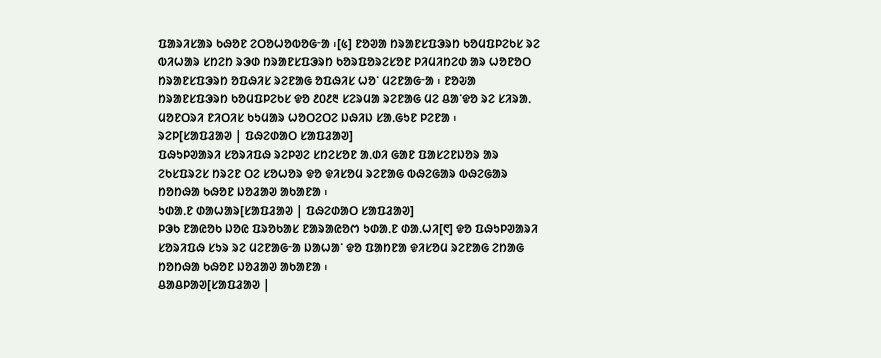ᱯᱟᱨᱤᱥᱟᱨ ᱠᱷᱚᱱ ᱮᱛᱚᱦᱚᱵᱚᱜᱼᱟ ᱾[᱕] ᱱᱚᱣᱟ ᱴᱨᱟᱱᱥᱯᱳᱨᱴ ᱠᱚᱢᱯᱞᱮᱠᱥ ᱨᱮ ᱵᱤᱦᱟᱨ ᱥᱴᱮᱴ ᱨᱳᱰ ᱴᱨᱟᱱᱥᱯᱳᱨᱴ ᱠᱚᱨᱯᱚᱨᱮᱥᱚᱱ ᱞᱤᱢᱤᱴᱮᱰ ᱟᱨ ᱦᱚᱱᱚᱛ ᱴᱨᱟᱱᱥᱯᱳᱨᱴ ᱚᱯᱷᱤᱥ ᱨᱮᱱᱟᱜ ᱚᱯᱷᱤᱥ ᱦᱚᱸ ᱢᱮᱱᱟᱜᱼᱟ ᱾ ᱱᱚᱶᱟ ᱴᱨᱟᱱᱥᱯᱳᱨᱴ ᱠᱚᱢᱯᱞᱮᱠᱥ ᱫᱚ ᱒᱐᱒᱓ ᱥᱮᱨᱢᱟ ᱨᱮᱱᱟᱜ ᱢᱮ ᱪᱟᱸᱫᱚ ᱨᱮ ᱥᱤᱨᱟᱹ ᱢᱚᱱᱛᱨᱤ ᱱᱤᱛᱤᱥ ᱠᱩᱢᱟᱨ ᱦᱚᱛᱮᱛᱮ ᱡᱷᱤᱡ ᱥᱟᱹᱜᱩᱱ ᱞᱮᱱᱟ ᱾
ᱨᱮᱞ[ᱥᱟᱯᱲᱟᱣ | ᱯᱷᱮᱰᱟᱛ ᱥᱟᱯᱲᱟᱣ]
ᱯᱷᱩᱞᱣᱟᱨᱤ ᱥᱚᱨᱤᱯᱷ ᱨᱮᱞᱣᱮ ᱥᱴᱮᱥᱚᱱ ᱟᱹᱰᱤ ᱜᱟᱱ ᱯᱟᱥᱮᱱᱡᱚᱨ ᱟᱨ ᱮᱠᱥᱯᱨᱮᱥ ᱴᱨᱮᱱ ᱛᱮ ᱥᱚᱦᱚᱨ ᱫᱚ ᱫᱤᱥᱚᱢ ᱨᱮᱱᱟᱜ ᱵᱷᱮᱜᱟᱨ ᱵᱷᱮᱜᱟᱨ ᱴᱚᱴᱷᱟ ᱠᱷᱚᱱ ᱡᱚᱲᱟᱣ ᱟᱠᱟᱱᱟ ᱾
ᱩᱰᱟᱹᱱ ᱰᱟᱦᱟᱨ[ᱥᱟᱯᱲᱟᱣ | ᱯᱷᱮᱰᱟᱛ ᱥᱟᱯᱲᱟᱣ]
ᱞᱳᱠ ᱱᱟᱭᱚᱠ ᱡᱚᱭ ᱯᱨᱚᱠᱟᱥ ᱱᱟᱨᱟᱭᱚᱬ ᱩᱰᱟᱹᱱ ᱰᱟᱹᱦᱤ[᱖] ᱫᱚ ᱯᱷᱩᱞᱣᱟᱨᱤ ᱥᱚᱨᱤᱯᱷ ᱥᱩᱨ ᱨᱮ ᱢᱮᱱᱟᱜᱼᱟ ᱡᱟᱦᱟᱸ ᱫᱚ ᱯᱟᱴᱱᱟ ᱫᱤᱥᱚᱢ ᱨᱮᱱᱟᱜ ᱮᱴᱟᱜ ᱴᱚᱴᱷᱟ ᱠᱷᱚᱱ ᱡᱚᱲᱟᱣ ᱟᱠᱟᱱᱟ ᱾
ᱪᱟᱪᱞᱟᱣ[ᱥᱟᱯᱲᱟᱣ |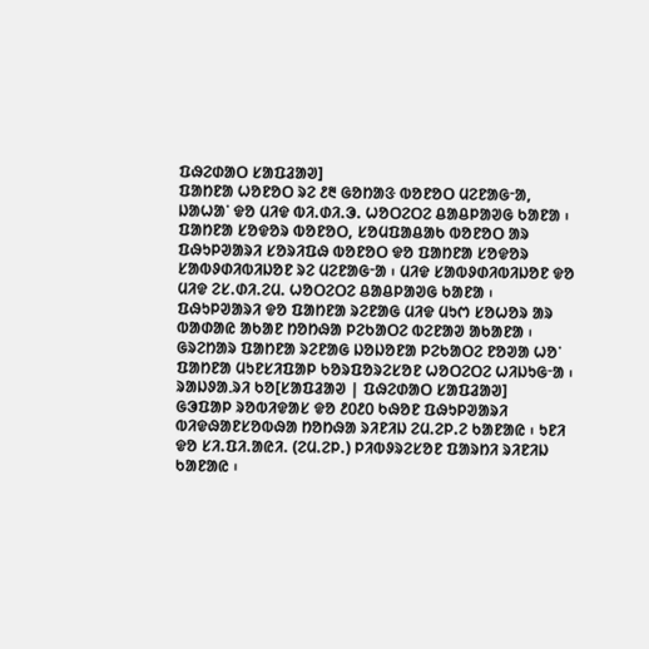ᱯᱷᱮᱰᱟᱛ ᱥᱟᱯᱲᱟᱣ]
ᱯᱟᱴᱱᱟ ᱦᱚᱱᱚᱛ ᱨᱮ ᱒᱓ ᱜᱚᱴᱟᱝ ᱵᱚᱱᱚᱛ ᱢᱮᱱᱟᱜᱼᱟ, ᱡᱟᱦᱟᱸ ᱫᱚ ᱢᱤᱫ ᱵᱤ.ᱰᱤ.ᱳ. ᱦᱚᱛᱮᱛᱮ ᱪᱟᱪᱞᱟᱣᱜ ᱠᱟᱱᱟ ᱾ ᱯᱟᱴᱱᱟ ᱥᱚᱫᱚᱨ ᱵᱚᱱᱚᱛ, ᱥᱚᱢᱯᱟᱪᱟᱠ ᱵᱚᱱᱚᱛ ᱟᱨ ᱯᱷᱩᱞᱣᱟᱨᱤ ᱥᱚᱨᱤᱯᱷ ᱵᱚᱱᱚᱛ ᱫᱚ ᱯᱟᱴᱱᱟ ᱥᱚᱫᱚᱨ ᱥᱟᱵᱽᱰᱤᱵᱤᱡᱚᱱ ᱨᱮ ᱢᱮᱱᱟᱜᱼᱟ ᱾ ᱢᱤᱫ ᱥᱟᱵᱽᱰᱤᱵᱤᱡᱚᱱ ᱫᱚ ᱢᱤᱫ ᱮᱥ.ᱰᱤ.ᱮᱢ. ᱦᱚᱛᱮᱛᱮ ᱪᱟᱪᱞᱟᱣᱜ ᱠᱟᱱᱟ ᱾
ᱯᱷᱩᱞᱣᱟᱨᱤ ᱫᱚ ᱯᱟᱴᱱᱟ ᱨᱮᱱᱟᱜ ᱢᱤᱫ ᱢᱩᱬ ᱥᱚᱦᱚᱨ ᱟᱨ ᱵᱟᱰᱟᱭ ᱟᱠᱟᱱ ᱴᱚᱴᱷᱟ ᱞᱮᱠᱟᱛᱮ ᱵᱮᱱᱟᱣ ᱟᱠᱟᱱᱟ ᱾ ᱜᱨᱮᱴᱟᱨ ᱯᱟᱴᱱᱟ ᱨᱮᱱᱟᱜ ᱡᱚᱡᱚᱱᱟ ᱞᱮᱠᱟᱛᱮ ᱱᱚᱣᱟ ᱦᱚᱸ ᱯᱟᱴᱱᱟ ᱢᱩᱱᱥᱤᱯᱟᱞ ᱠᱚᱨᱯᱚᱨᱮᱥᱚᱱ ᱦᱚᱛᱮᱛᱮ ᱦᱤᱡᱩᱜᱼᱟ ᱾
ᱨᱟᱡᱽᱟᱹᱨᱤ ᱠᱚ[ᱥᱟᱯᱲᱟᱣ | ᱯᱷᱮᱰᱟᱛ ᱥᱟᱯᱲᱟᱣ]
ᱜᱳᱯᱟᱞ ᱨᱚᱵᱤᱫᱟᱥ ᱫᱚ ᱒᱐᱒᱐ ᱠᱷᱚᱱ ᱯᱷᱩᱞᱣᱟᱨᱤ ᱵᱤᱫᱷᱟᱱᱥᱚᱵᱷᱟ ᱴᱚᱴᱷᱟ ᱨᱤᱱᱤᱡ ᱮᱢ.ᱮᱞ.ᱮ ᱠᱟᱱᱟᱭ ᱾ ᱩᱱᱤ ᱫᱚ ᱥᱤ.ᱯᱤ.ᱟᱭᱤ. (ᱮᱢ.ᱮᱞ.) ᱞᱤᱵᱽᱨᱮᱥᱚᱱ ᱯᱟᱨᱴᱤ ᱨᱤᱱᱤᱡ ᱠᱟᱱᱟᱭ ᱾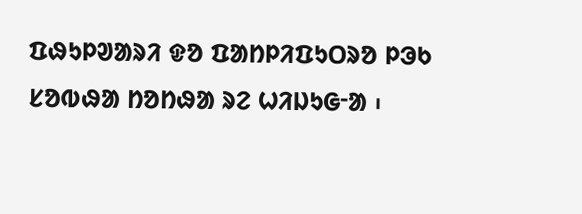ᱯᱷᱩᱞᱣᱟᱨᱤ ᱫᱚ ᱯᱟᱴᱞᱤᱯᱩᱛᱨᱚ ᱞᱳᱠ ᱥᱚᱵᱷᱟ ᱴᱚᱴᱷᱟ ᱨᱮ ᱦᱤᱡᱩᱜᱼᱟ ᱾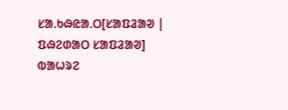ᱥᱟᱹᱠᱷᱭᱟᱹᱛ[ᱥᱟᱯᱲᱟᱣ | ᱯᱷᱮᱰᱟᱛ ᱥᱟᱯᱲᱟᱣ]
ᱵᱟᱦᱨᱮ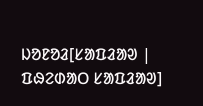ᱡᱚᱱᱚᱲ[ᱥᱟᱯᱲᱟᱣ | ᱯᱷᱮᱰᱟᱛ ᱥᱟᱯᱲᱟᱣ]